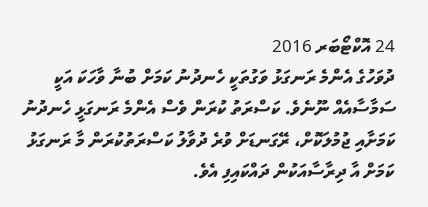24 އޮކްޓޯބަރ 2016
ދުވަހުގެ އެންމެ ރަނގަޅު ވަގުތަކީ ހެނދުނު ކަމަށް ބުނާ ވާހަކަ އަކީ ސަމާސާއެއް ނޫނެވެ. ކަސްރަތު ކުރަން ވެސް އެންމެ ރަނގަޅީ ހެނދުނު ކަމަށާއި ޖުމުލަކޮށް، ރޭގަނޑަށް ވުރެ ދުވާލު ކަސްރަތުކުރަން މާ ރަނގަޅު ކަމަށް އާ ދިރާސާއަކުން ދައްކައިފި އެވެ.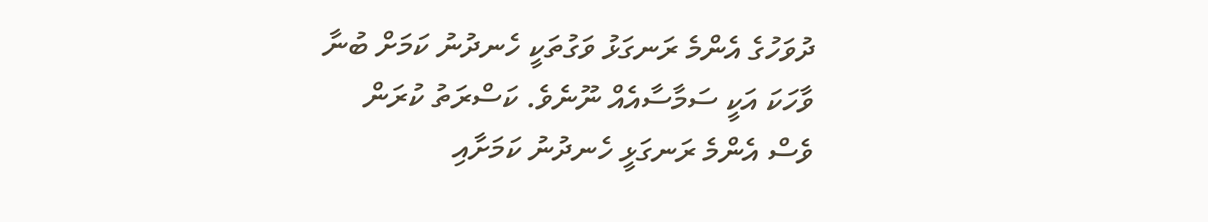ދުވަހުގެ އެންމެ ރަނގަޅު ވަގުތަކީ ހެނދުނު ކަމަށް ބުނާ ވާހަކަ އަކީ ސަމާސާއެއް ނޫނެވެ. ކަސްރަތު ކުރަން ވެސް އެންމެ ރަނގަޅީ ހެނދުނު ކަމަށާއި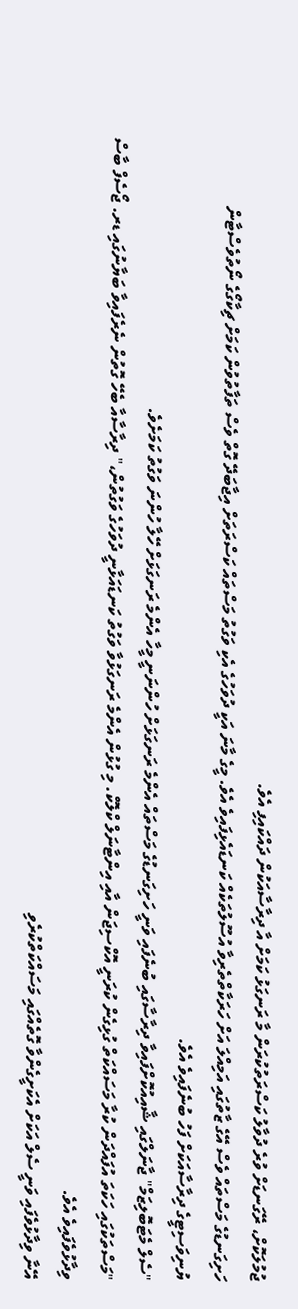ޖުމުލަކޮށް، ރޭގަނޑަށް ވުރެ ދުވާލު ކަސްރަތުކުރަން މާ ރަނގަޅު ކަމަށް އާ ދިރާސާއަކުން ދައްކައިފި އެވެ.
ހަށިގަނޑުގެ މަސްތައް ވެސް އޭގެ ޒާތުގައި އަމިއްލަ އަށް ހަރަކާތްތެރިވާ އުސޫލުތަކެއް ކަނޑައެޅިފައިވެ އެވެ. މީގެ މާނަ އަކީ ދުވަހުގެ އެކި ވަގުތު މަސްތައް ކަސްރަތަށް އިޖާބަދޭ ގޮތް ވެސް ތަފާތުވުން ކަމަށް ޗިކާގޯގެ ނޯތުވެސްޓާން ޔުނިވަސިޓީގެ ދިރާސާއަކަށް ފަހު ބުނެފައިވެ އެވެ.
"ސެލް މެޓަބޮލިޒަމް" ޖާނަލްގައި ޝާއިއުކޮށްފައިވާ ދިރާސާގައި ބުނެފައި ވަނީ ހަށިގަނޑުގެ މަސްތައް އެންމެ ރަނގަޅަށް ހުންނަނީ މީހާ އެންމެ ރަނގަޅަށް ހޭލާ ހުންނަ ވަގުތު ކަމަށެވެ.
"މަސްތަކުގައި ހަކަތަ އުފައްދަން ކުރާ މަސައްކަތް ގުޅިގެން ކުރަނީ އޮކްސިޖަން އާއި އިންޓާނަލް ކްލޮކް. މި ގުޅުން އެންމެ ރަނގަޅުވާ ވަގުތު ކަނޑައަޅާނީ ދުވަހުގެ ވަގުތުން،" ދިރާސާއާ ބެހޭ ގޮތުން ނެރެފައިވާ ބަޔާނުގައި ޑރ. ޖޯސެފް ބާސް ވިދާޅުވެފައިވެ އެވެ.
އޭނާ ވިދާޅުވެފައި ވަނީ ސެލް އަކަށް އެކަށީގެންވާ ގޮތެއްގައި މަސައްކަތްކުރެވި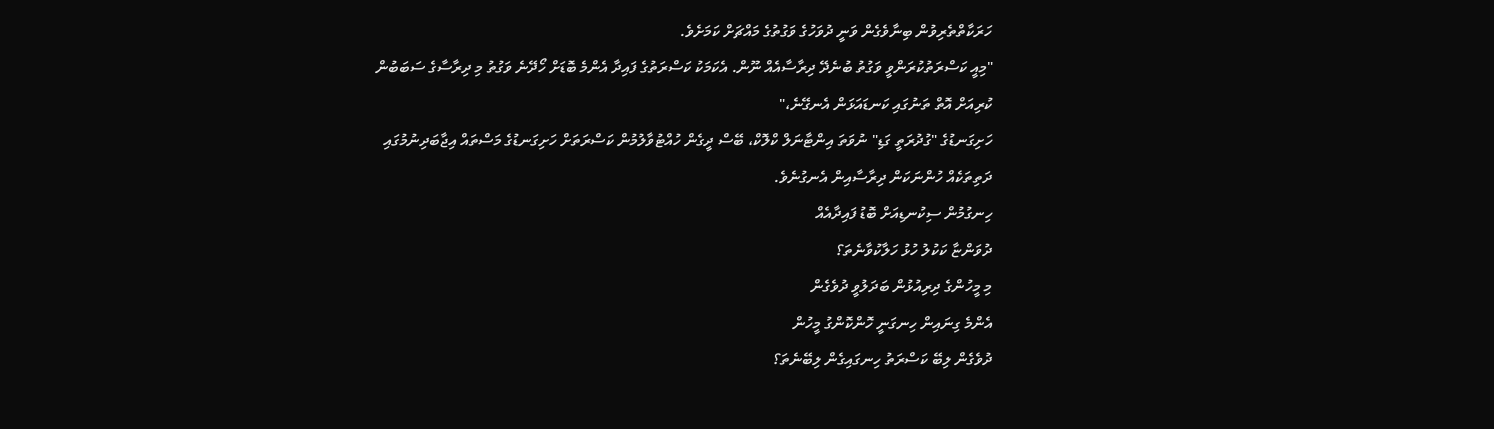ހަރަކާތްތެރިވުން ބިނާވެގެން ވަނީ ދުވަހުގެ ވަގުތުގެ މައްޗަށް ކަމަށެވެ.
"މިއީ ކަސްރަތުކުރަންވީ ވަގުތު ބުނެދޭ ދިރާސާއެއް ނޫން. އެކަމަކު ކަސްރަތުގެ ފައިދާ އެންމެ ބޮޑަށް ހޯދޭނެ ވަގުތު މި ދިރާސާގެ ސަބަބުން ކުރިއަށް އޮތް ތަނުގައި ކަނޑައަޅަން އެނގޭނެ،"
ހަށިގަނޑުގެ "ގުދުރަތީ ގަޑި" ނުވަތަ އިންޓާނަލް ކްލޮކް، ބޭސް ދީގެން ހުއްޓުވާލުމުން ކަސްރަތަށް ހަށިގަނޑުގެ މަސްތައް އިޖާބަދިނުމުގައި ދަތިތަކެއް ހުންނަކަން ދިރާސާއިން އެނގުނެވެ.
ހިނގުމުން ސިކުނޑިއަށް ބޮޑު ފައިދާއެއް
ދުވަންޏާ ކަކުލު ހުޅު ހަލާކުވާނެތަ؟
މި މީހުންގެ ދިރިއުޅުން ބަދަލުވީ ދުވެގެން
އެންމެ ގިނައިން ހިނގަނީ ހޮންކޮންގު މީހުން
ދުވެގެން ލިބޭ ކަސްރަތު ހިނގައިގެން ލިބޭނެތަ؟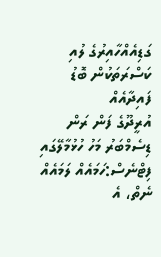ގަޑިއެއްހާއިރުގެ ލުއި ކަސްރަތަކުން ބޮޑު ފައިދާއެއް
އުރީދޫގެ ފަން ރަން ޑިސެމްބަރު މަހު ހުޅުމާލޭގައި
ފިޓްނެސް:ހަމައެއް ލަމައެއް ނެތް، އެ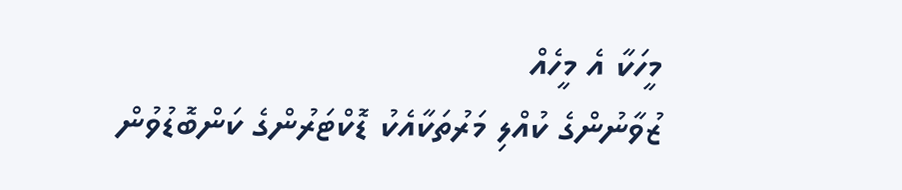މީހަކާ އެ މީހެއް
ޒުވާނުންގެ ކުއްލި މަރުތަކާއެކު ޑޮކްޓަރުންގެ ކަންބޮޑުވުން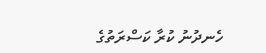ހެނދުނު ކުރާ ކަސްރަތުގެ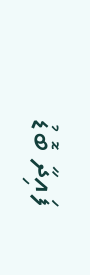ފައިދާ ބޮޑު